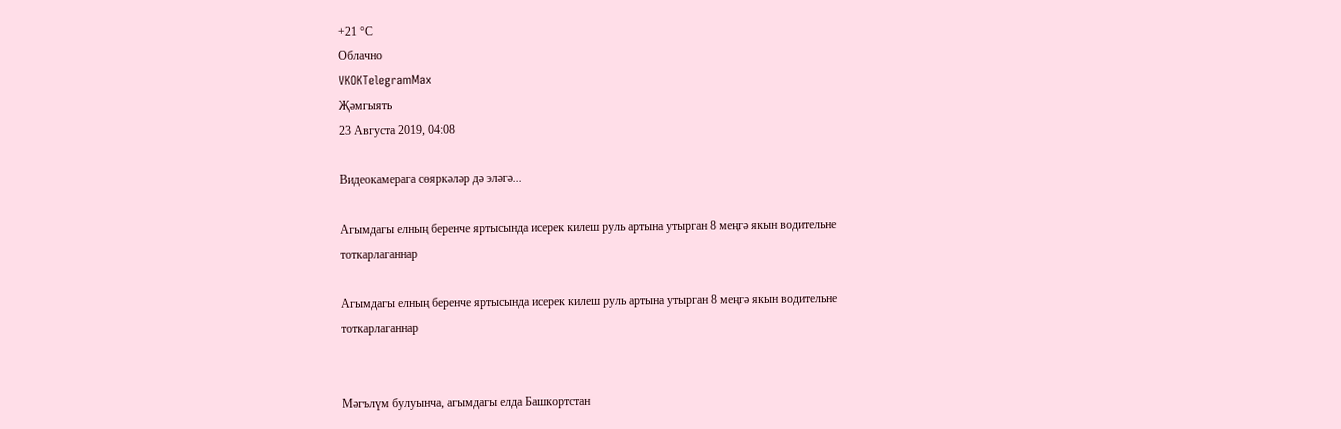+21 °С
Облачно
VKOKTelegramMax
Җәмгыять
23 Августа 2019, 04:08

Видеокамерага сөяркәләр дә эләгә...

Агымдагы елның беренче яртысында исерек килеш руль артына утырган 8 меңгә якын водительне тоткарлаганнар

Агымдагы елның беренче яртысында исерек килеш руль артына утырган 8 меңгә якын водительне тоткарлаганнар


Мәгълүм булуынча, агымдагы елда Башкортстан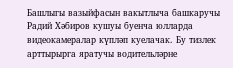Башлыгы вазыйфасын вакытлыча башкаручы Радий Хәбиров кушуы буенча юлларда видеокамералар күпләп куелачак. Бу тизлек арттырырга яратучы водительләрне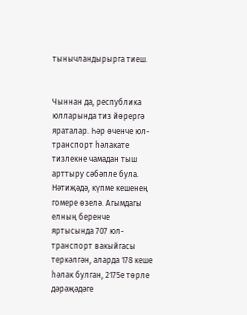тынычландырырга тиеш.


Чыннан да, республика юлларында тиз йөрергә яраталар. Һәр өченче юл-транспорт һәлакате тизлекне чамадан тыш арттыру сәбәпле була. Нәтиҗәдә, күпме кешенең гомере өзелә. Агымдагы елның беренче яртысында 707 юл-транспорт вакыйгасы теркәлгән, аларда 178 кеше һәлак булган, 2175е төрле дәрәҗәдәге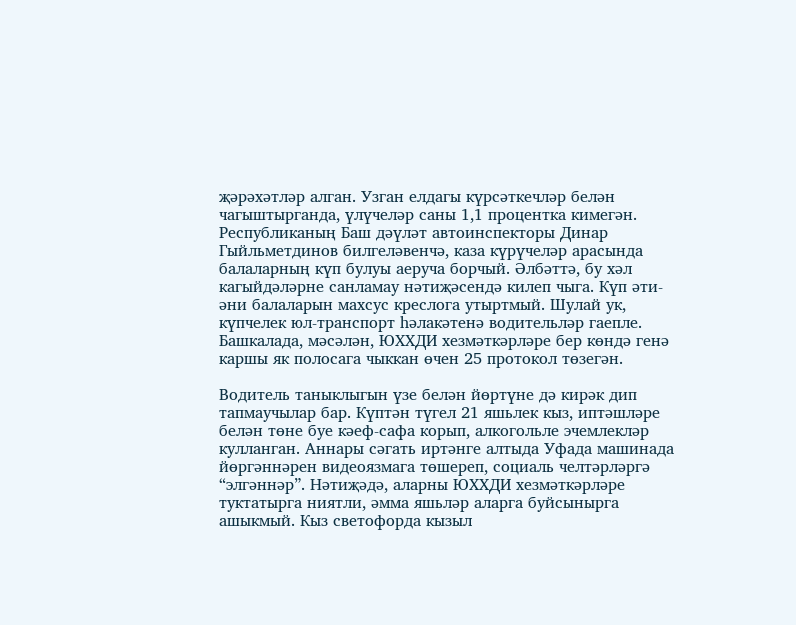җәрәхәтләр алган. Узган елдагы күрсәткечләр белән чагыштырганда, үлүчеләр саны 1,1 процентка кимегән. Республиканың Баш дәүләт автоинспекторы Динар Гыйльметдинов билгеләвенчә, каза күрүчеләр арасында балаларның күп булуы аеруча борчый. Әлбәттә, бу хәл кагыйдәләрне санламау нәтиҗәсендә килеп чыга. Күп әти-әни балаларын махсус креслога утыртмый. Шулай ук, күпчелек юл-транспорт һәлакәтенә водительләр гаепле. Башкалада, мәсәлән, ЮХХДИ хезмәткәрләре бер көндә генә каршы як полосага чыккан өчен 25 протокол төзегән.

Водитель таныклыгын үзе белән йөртүне дә кирәк дип тапмаучылар бар. Күптән түгел 21 яшьлек кыз, иптәшләре белән төне буе кәеф-сафа корып, алкогольле эчемлекләр кулланган. Аннары сәгать иртәнге алтыда Уфада машинада йөргәннәрен видеоязмага төшереп, социаль челтәрләргә “элгәннәр”. Нәтиҗәдә, аларны ЮХХДИ хезмәткәрләре туктатырга ниятли, әмма яшьләр аларга буйсынырга ашыкмый. Кыз светофорда кызыл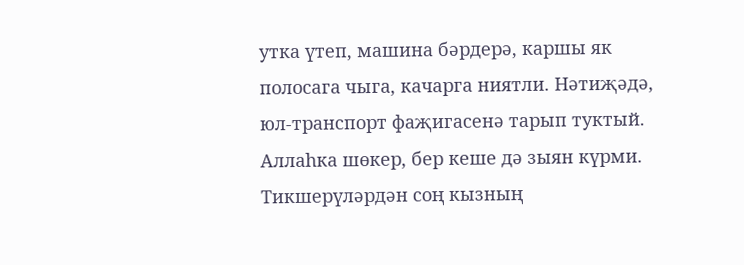утка үтеп, машина бәрдерә, каршы як полосага чыга, качарга ниятли. Нәтиҗәдә, юл-транспорт фаҗигасенә тарып туктый. Аллаһка шөкер, бер кеше дә зыян күрми. Тикшерүләрдән соң кызның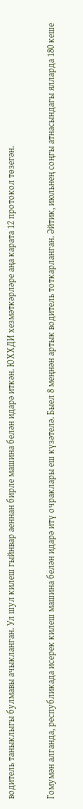водитель таныклыгы булмавы ачыкланган. Ул шул килеш гыйнвар аеннан бирле машина белән идарә иткән. ЮХХДИ хезмәткәрләре аңа карата 12 протокол төзегән.

Гомумән алганда, республикада исерек килеш машина белән идарә итү очраклары еш күзәтелә. Быел 8 меңнән артык водитель тоткарланган. Әйтик, июльнең соңгы атнасындагы ялларда 180 кеше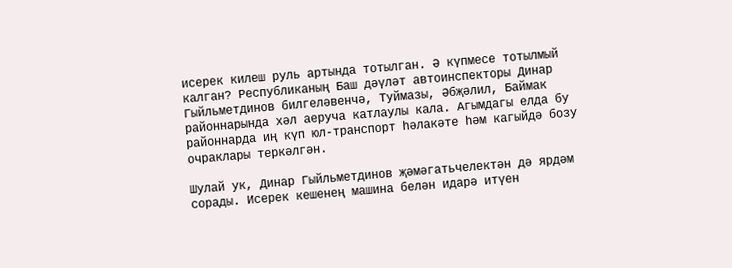исерек килеш руль артында тотылган. Ә күпмесе тотылмый калган? Республиканың Баш дәүләт автоинспекторы Динар Гыйльметдинов билгеләвенчә, Туймазы, Әбҗәлил, Баймак районнарында хәл аеруча катлаулы кала. Агымдагы елда бу районнарда иң күп юл-транспорт һәлакәте һәм кагыйдә бозу очраклары теркәлгән.

Шулай ук, Динар Гыйльметдинов җәмәгатьчелектән дә ярдәм сорады. Исерек кешенең машина белән идарә итүен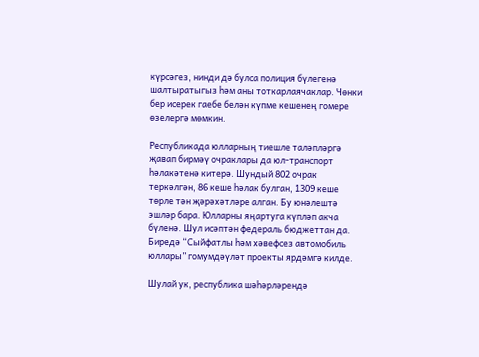күрсәгез, нинди дә булса полиция бүлегенә шалтыратыгыз һәм аны тоткарлаячаклар. Чөнки бер исерек гаебе белән күпме кешенең гомере өзелергә мөмкин.

Республикада юлларның тиешле таләпләргә җавап бирмәү очраклары да юл-транспорт һәлакәтенә китерә. Шундый 802 очрак теркәлгән, 86 кеше һәлак булган, 1309 кеше төрле тән җәрәхәтләре алган. Бу юнәлештә эшләр бара. Юлларны яңартуга күпләп акча бүленә. Шул исәптән федераль бюджеттан да. Биредә “Сыйфатлы һәм хәвефсез автомобиль юллары” гомумдәүләт проекты ярдәмгә килде.

Шулай ук, республика шәһәрләрендә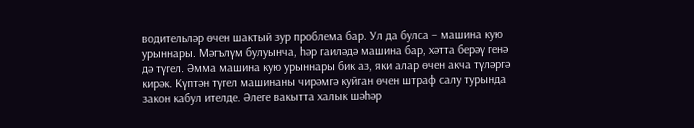водительләр өчен шактый зур проблема бар. Ул да булса – машина кую урыннары. Мәгълүм булуынча, һәр гаиләдә машина бар, хәтта берәү генә дә түгел. Әмма машина кую урыннары бик аз, яки алар өчен акча түләргә кирәк. Күптән түгел машинаны чирәмгә куйган өчен штраф салу турында закон кабул ителде. Әлеге вакытта халык шәһәр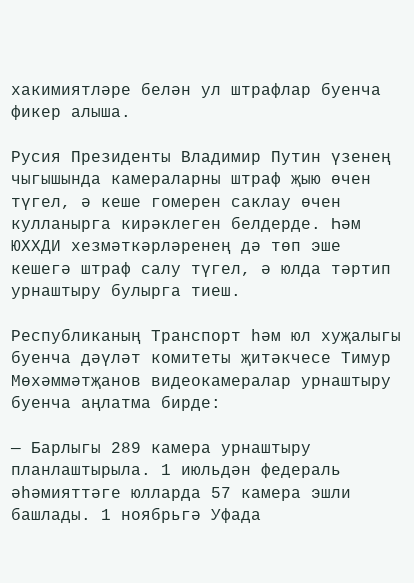хакимиятләре белән ул штрафлар буенча фикер алыша.

Русия Президенты Владимир Путин үзенең чыгышында камераларны штраф җыю өчен түгел, ә кеше гомерен саклау өчен кулланырга кирәклеген белдерде. Һәм ЮХХДИ хезмәткәрләренең дә төп эше кешегә штраф салу түгел, ә юлда тәртип урнаштыру булырга тиеш.

Республиканың Транспорт һәм юл хуҗалыгы буенча дәүләт комитеты җитәкчесе Тимур Мөхәммәтҗанов видеокамералар урнаштыру буенча аңлатма бирде:

— Барлыгы 289 камера урнаштыру планлаштырыла. 1 июльдән федераль әһәмияттәге юлларда 57 камера эшли башлады. 1 ноябрьгә Уфада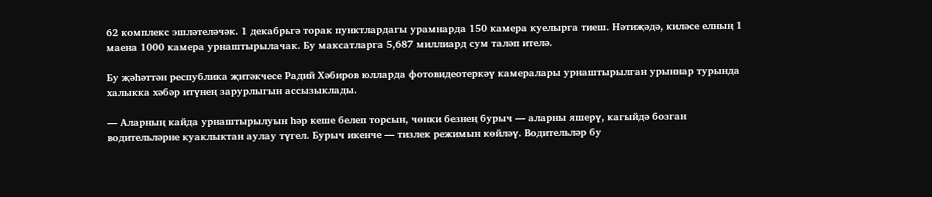62 комплекс эшләтеләчәк. 1 декабрьгә торак пунктлардагы урамнарда 150 камера куелырга тиеш. Нәтиҗәдә, киләсе елның 1 маена 1000 камера урнаштырылачак. Бу максатларга 5,687 миллиард сум таләп ителә.

Бу җәһәттән республика җитәкчесе Радий Хәбиров юлларда фотовидеотеркәү камералары урнаштырылган урыннар турында халыкка хәбәр итүнең зарурлыгын ассызыклады.

— Аларның кайда урнаштырылуын һәр кеше белеп торсын, чөнки безнең бурыч — аларны яшерү, кагыйдә бозган водительләрне куаклыктан аулау түгел. Бурыч икенче — тизлек режимын көйләү. Водительләр бу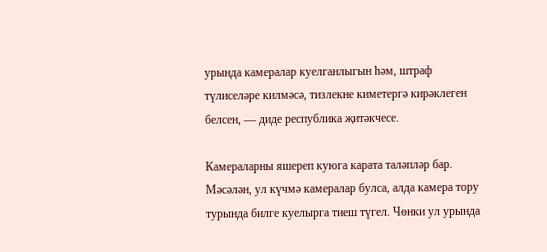урында камералар куелганлыгын һәм, штраф түлиселәре килмәсә, тизлекне киметергә кирәклеген белсен, — диде республика җитәкчесе.

Камераларны яшереп куюга карата таләпләр бар. Мәсәлән, ул күчмә камералар булса, алда камера тору турында билге куелырга тиеш түгел. Чөнки ул урында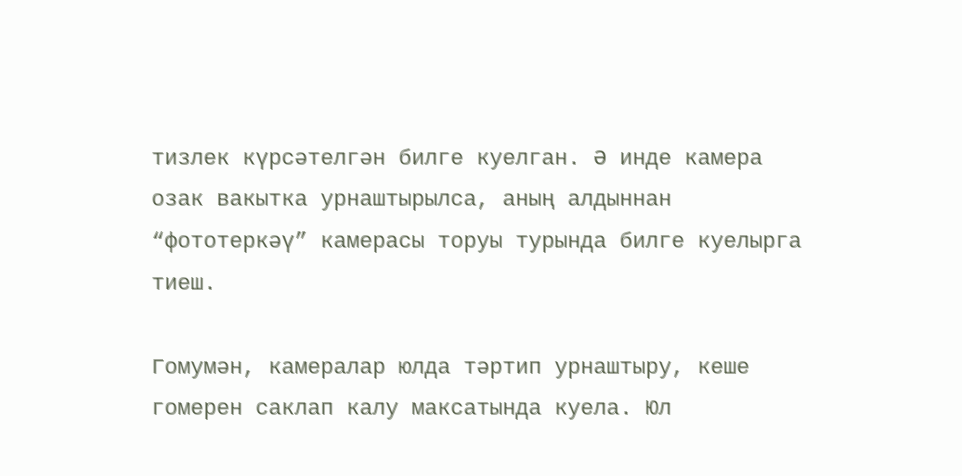тизлек күрсәтелгән билге куелган. Ә инде камера озак вакытка урнаштырылса, аның алдыннан “фототеркәү” камерасы торуы турында билге куелырга тиеш.

Гомумән, камералар юлда тәртип урнаштыру, кеше гомерен саклап калу максатында куела. Юл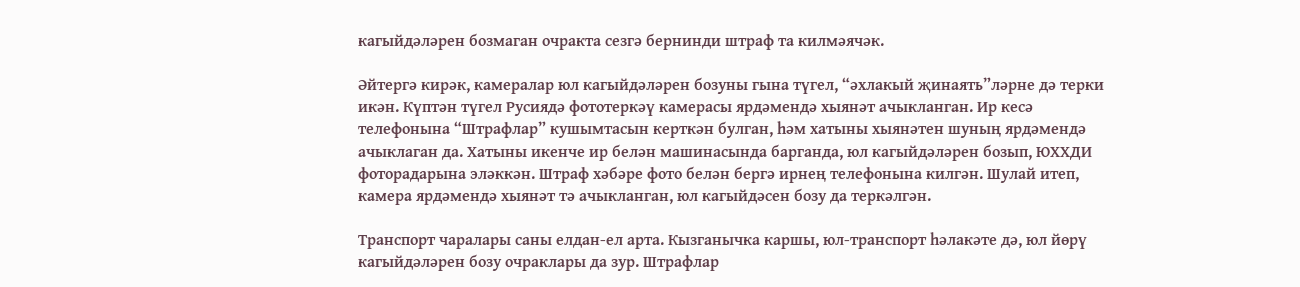кагыйдәләрен бозмаган очракта сезгә бернинди штраф та килмәячәк.

Әйтергә кирәк, камералар юл кагыйдәләрен бозуны гына түгел, “әхлакый җинаять”ләрне дә терки икән. Күптән түгел Русиядә фототеркәү камерасы ярдәмендә хыянәт ачыкланган. Ир кесә телефонына “Штрафлар” кушымтасын керткән булган, һәм хатыны хыянәтен шуның ярдәмендә ачыклаган да. Хатыны икенче ир белән машинасында барганда, юл кагыйдәләрен бозып, ЮХХДИ фоторадарына эләккән. Штраф хәбәре фото белән бергә ирнең телефонына килгән. Шулай итеп, камера ярдәмендә хыянәт тә ачыкланган, юл кагыйдәсен бозу да теркәлгән.

Транспорт чаралары саны елдан-ел арта. Кызганычка каршы, юл-транспорт һәлакәте дә, юл йөрү кагыйдәләрен бозу очраклары да зур. Штрафлар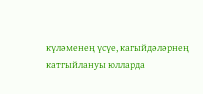күләменең үсүе, кагыйдәләрнең катгыйлануы юлларда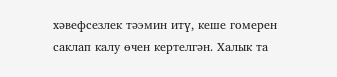хәвефсезлек тәэмин итү, кеше гомерен саклап калу өчен кертелгән. Халык та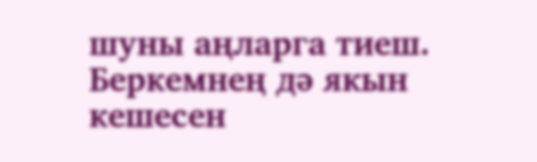шуны аңларга тиеш. Беркемнең дә якын кешесен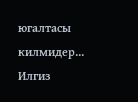югалтасы килмидер...
Илгиз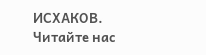ИСХАКОВ.
Читайте нас